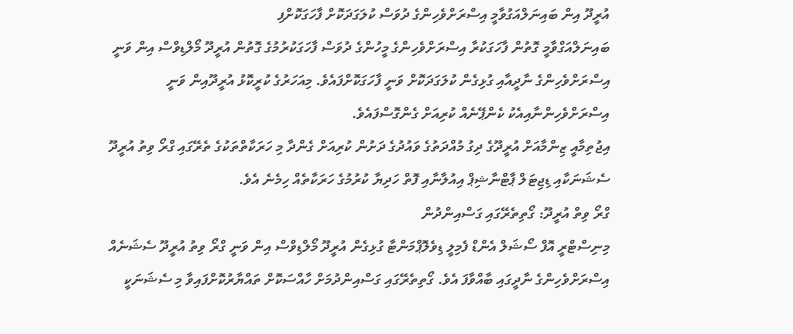އުރީދޫ އިން ބައިނަލްއަގުވާމީ އިސްރަށްވެހިންގެ ދުވަސް ކުލަގަދަކޮށް ފާހަގަކޮށްފި
ބައިނަލްއަގްވާމީ ގޮތުން ފާހަގަކުރާ އިސްރަށްވެހިންގެ މީހުންގެ ދުވަސް ފާހަގަކުރުމުގެ ގޮތުން އުރީދޫ މޯލްޑިވްސް އިން ވަނީ އިސްރަށްވެހިންގެ ނާދީއާއި ގުޅިގެން ކުލަގަދަކޮށް ވަނީ ފާހަގަކޮށްފައެވެ. މިއަހަރުގެ ކުރީކޮޅު އުރީދޫއިން ވަނީ އިސްރަށްވެހިންނާއިއެކު ކެންޕޭނެއް ކުރިއަށް ގެންގޮސްފައެވެ.
އިޖުތިމާއީ ޒިންމާއަށް އުރީދޫގެ ދިގު މުއްދަތުގެ ވައުދުގެ ދަށުން ކުރިއަށް ގެންދާ މި ހަރަކާތްތަކުގެ ތެރޭގައި ގްރޯ ވިތު އުރީދޫ ސެޝަނަކާއި ޑިޖިޓަލް ޕާޓްނާޝިޕް އިއުލާނާއި ފޮތް ހަދިޔާ ކުރުމުގެ ހަރަކާތެއް ހިމެނެ އެވެ.
ގްރޯ ވިތް އުރީދޫ: ގޯތިތެރޭގައި ގަސްއިންދުން
މިނިސްޓްރީ އޮފް ސޯޝަލް އެންޑް ފެމިލީ ޑިވެލޮޕްމަންޓާ ގުޅިގެން އުރީދޫ މޯލްޑިވްސް އިން ވަނީ ގްރޯ ވިތު އުރީދޫ ސެޝަނެއް އިސްރަށްވެހިންގެ ނާދީގައި ބާއްވާފަ އެވެ. ގޯތިތެރޭގައި ގަސްއިންދުމަށް ހާއްސަކޮށް ތައްޔާރުކޮށްފައިވާ މި ސެޝަނަކީ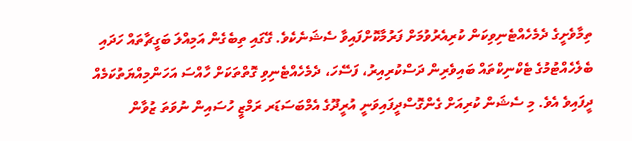ތިމާވެށީގެ ދެމެހެއްޓެނިވިކަން ކުރިއެރުވުމަށް ފަރުމާކޮށްފައިވާ ސެޝަނެކެވެ. ގޭގައި ތިބެގެން އަމިއްލަ ބަގީޗާތައް ހަދައި ބެލެހެއްޓުމުގެ ޓެކްނިކްތައް ބައިވެރިން ދަސްކުރިއިރު، ފަސޭހަ، ދެމެހެއްޓެނިވި ގޮތްތަކަށް ހާއްސަ އަހަންމިއްޔަތުކަމެއް ދީފައިވެ އެވެ. މި ސެޝަން ކުރިއަށް ގެންގޮސްދީފައިވަނީ އުރީދޫގެ އެމްބަސަޑަރ ރަމްޒީ ހުސައިން ނުވަތަ ޒުވާން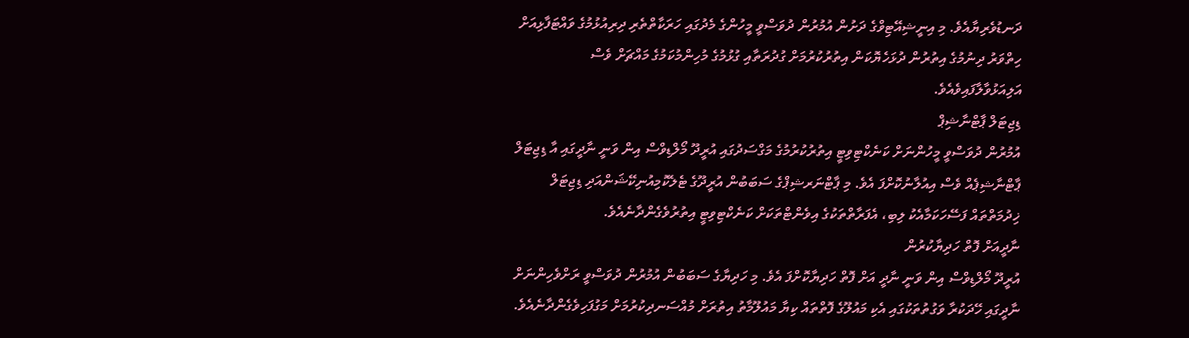ދަނޑުވެރިޔާއެވެ. މި އިނީޝިއޭޓިވްގެ ދަށުން އުމުރުން ދުވަސްވީ މީހުންގެ މެދުގައި ހަރަކާތްތެރި ދިރިއުޅުމުގެ ވައްޓަފާޅިއަށް ހިތްވަރު ދިނުމުގެ އިތުރުން ދުޅަހެޔޮކަން އިތުރުކުރުމަށް ގުދުރަތާއި ގުޅުމުގެ މުހިންމުކަމުގެ މައްޗަށް ވެސް އަލިއަޅުވާލާފައިވެއެވެ.
ޑިޖިޓަލް ޕާޓްނާޝިޕް
އުމުރުން ދުވަސްވީ މީހުންނަށް ކަނެކްޓިވިޓީ އިތުރުކުރުމުގެ މަގްސަދުގައި އުރީދޫ މޯލްޑިވްސް އިން ވަނީ ނާދީގައި އާ ޑިޖިޓަލް ޕާޓްނާޝިޕެއް ވެސް އިއުލާނުކޮށްފަ އެވެ. މި ޕާޓްނަރޝިޕްގެ ސަބަބުން އުރީދޫގެ ޓެލެކޮމިއުނިކޭޝަންއަދި ޑިޖިޓަލް ޚިދުމަތްތައް ފަސޭހަކަމާއެކު ލިބި، އެފަރާތްތަކުގެ އިވެންޓްތަކަށް ކަނެކްޓިވިޓީ އިތުރުވެގެންދާނެއެވެ.
ނާދީއަށް ފޮތް ހަދިޔާކުރުން
އުރީދޫ މޯލްޑިވްސް އިން ވަނީ ނާދީ އަށް ފޮތް ހަދިޔާކޮށްފަ އެވެ. މި ހަދިޔާގެ ސަބަބުން އުމުރުން ދުވަސްވީ ރަށްވެހިންނަށް ނާދީގައި ހޭދަކުރާ ވަގުތުތަކުގައި އެކި މައުލޫގެ ފޮތްތައް ކިޔާ މައުލޫމާތު އިތުރަށް މުއްސަނދިކުރުމަށް މަގުފަހިވެގެންދާނެއެވެ.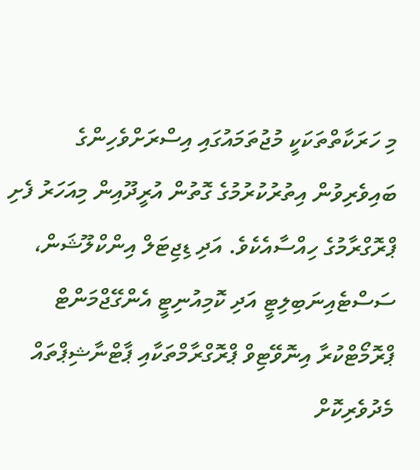މި ހަރަކާތްތަކަކީ މުޖުތަމައުގައި އިސްރަށްވެހިންގެ ބައިވެރިވުން އިތުރުކުރުމުގެ ގޮތުން އުރީދޫއިން މިއަހަރު ފެށި ޕްރޮގްރާމުގެ ހިއްސާއެކެވެ. އަދި ޑިޖިޓަލް އިންކްލޫޝަން، ސަސްޓެއިނަބިލިޓީ އަދި ކޮމިއުނިޓީ އެންގޭޖްމަންޓް ޕްރޮމޯޓްކުރާ އިނޮވޭޓިވް ޕްރޮގްރާމްތަކާއި ޕާޓްނާޝިޕްތައް މެދުވެރިކޮށް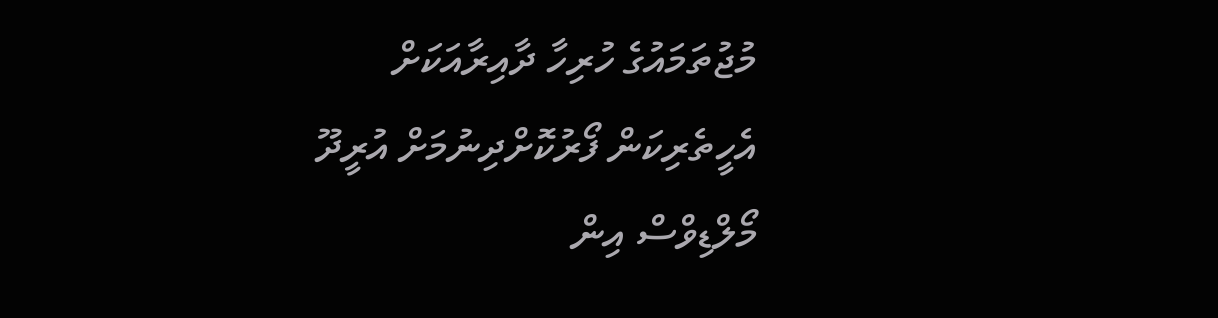މުޖުތަމައުގެ ހުރިހާ ދާއިރާއަކަށް އެހީތެރިކަން ފޯރުކޮށްދިނުމަށް އުރީދޫ މޯލްޑިވްސް އިން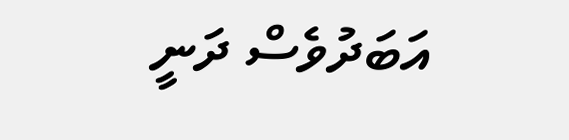އަބަދުވެސް ދަނީ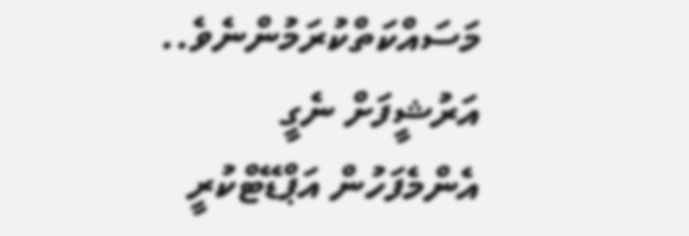މަސައްކަތްކުރަމުންނެވެ..
އަރުޝީފަށް ނެގީ
އެންމެފަހުން އަޕްޑޭޓްކުރީ